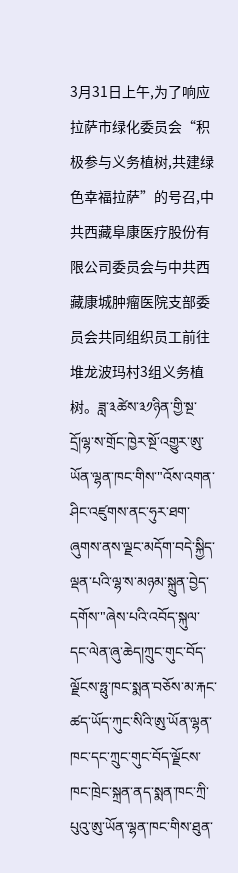3月31日上午,为了响应拉萨市绿化委员会“积极参与义务植树,共建绿色幸福拉萨”的号召,中共西藏阜康医疗股份有限公司委员会与中共西藏康城肿瘤医院支部委员会共同组织员工前往堆龙波玛村3组义务植树。ཟླ་༣ཚེས་༣༡ཉིན་གྱི་སྔ་དྲོ།ལྷ་ས་གྲོང་ཁྱེར་སྔོ་འགྱུར་ཨུ་ཡོན་ལྷན་ཁང་གིས་"འོས་འགན་ཤིང་འཛུགས་ནང་ཧུར་ཐག་ཞུགས་ནས་ལྗང་མདོག་བདེ་སྐྱིད་ལྡན་པའི་ལྷ་ས་མཉམ་སྐྲུན་བྱེད་དགོས་"ཞེས་པའི་འབོད་སྐུལ་དང་ལེན་ཞུ་ཆེད།ཀྲུང་གུང་བོད་ལྗོངས་ཧྥུ་ཁང་སྨན་བཅོས་མ་རྐང་ཚད་ཡོད་ཀུང་སིའི་ཨུ་ཡོན་ལྷན་ཁང་དང་ཀྲུང་གུང་བོད་ལྗོངས་ཁང་ཁྲེང་སྐྲན་ནད་སྨན་ཁང་ཀྲི་པུའུ་ཨུ་ཡོན་ལྷན་ཁང་གིས་ཐུན་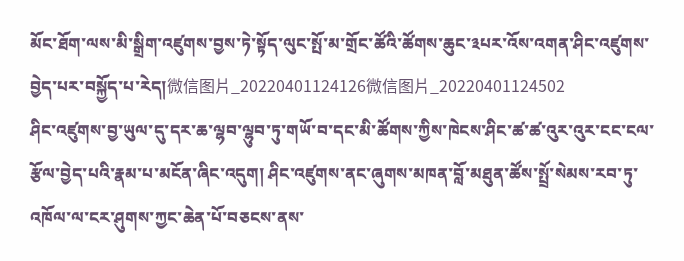མོང་ཐོག་ལས་མི་སྒྲིག་འཛུགས་བྱས་ཏེ་སྟོད་ལུང་སྤོ་མ་གྲོང་ཚོའི་ཚོགས་ཆུང་༣པར་འོས་འགན་ཤིང་འཛུགས་བྱེད་པར་བསྐྱོད་པ་རེད།微信图片_20220401124126微信图片_20220401124502
ཤིང་འཛུགས་བྱ་ཡུལ་དུ་དར་ཆ་ལྷབ་ལྷུབ་ཏུ་གཡོ་བ་དང་མི་ཚོགས་ཀྱིས་ཁེངས་ཤིང་ཚ་ཚ་འུར་འུར་ངང་ངལ་རྩོལ་བྱེད་པའི་རྣམ་པ་མངོན་ཞིང་འདུག། ཤིང་འཛུགས་ནང་ཞུགས་མཁན་བློ་མཐུན་ཚོས་སྤྲོ་སེམས་རབ་ཏུ་འཁོལ་ལ་ངར་ཤུགས་ཀྱང་ཆེན་པོ་བཅངས་ནས་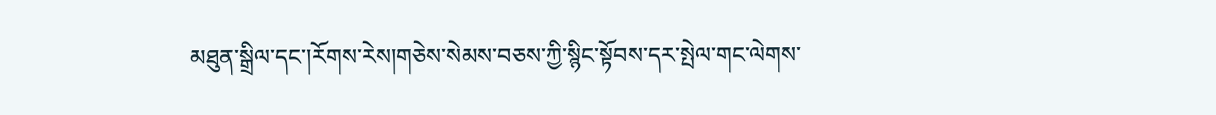མཐུན་སྒྲིལ་དང་།རོགས་རེས།གཅེས་སེམས་བཅས་ཀྱི་སྙིང་སྟོབས་དར་སྤེལ་གང་ལེགས་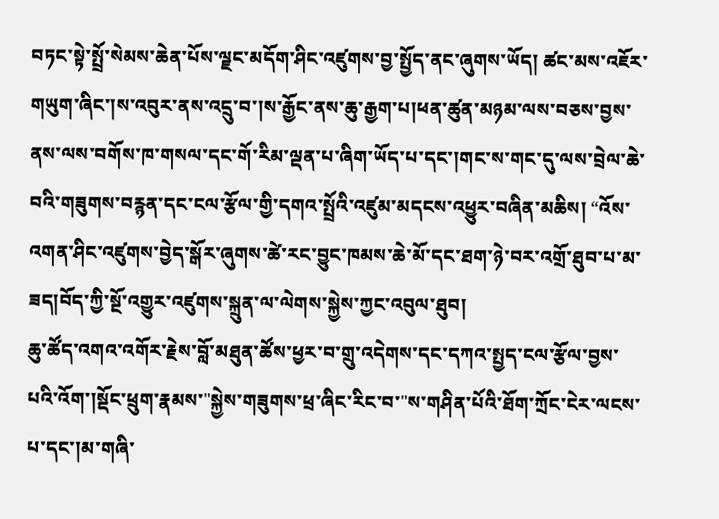བཏང་སྟེ་སྤྲོ་སེམས་ཆེན་པོས་ལྗང་མདོག་ཤིང་འཛུགས་བྱ་སྤྱོད་ནང་ཞུགས་ཡོད། ཚང་མས་འཇོར་གཡུག་ཞིང་།ས་འབུར་ནས་འདྲུ་བ་།ས་རྒྱོང་ནས་ཆུ་རྒྱག་པ།ཕན་ཚུན་མཉམ་ལས་བཅས་བྱས་ནས་ལས་བགོས་ཁ་གསལ་དང་གོ་རིམ་ལྡན་པ་ཞིག་ཡོད་པ་དང་།གང་ས་གང་དུ་ལས་བྲེལ་ཆེ་བའི་གཟུགས་བརྙན་དང་ངལ་རྩོལ་གྱི་དགའ་སྤྲོའི་འཛུམ་མདངས་འཕྱུར་བཞིན་མཆིས། “འོས་འགན་ཤིང་འཛུགས་བྱེད་སྒོར་ཞུགས་ཚེ་རང་བྱུང་ཁམས་ཆེ་མོ་དང་ཐག་ཉེ་བར་འགྲོ་ཐུབ་པ་མ་ཟད།བོད་ཀྱི་སྔོ་འགྱུར་འཛུགས་སྐྲུན་ལ་ལེགས་སྐྱེས་ཀྱང་འབུལ་ཐུབ།
ཆུ་ཚོད་འགའ་འགོར་རྗེས་བློ་མཐུན་ཚོས་ཕྱར་བ་གྲུ་འདེགས་དང་དཀའ་སྤྱད་ངལ་རྩོལ་བྱས་པའི་འོག་།སྡོང་ཕྲུག་རྣམས་"སྐྱེས་གཟུགས་ཕྲ་ཞིང་རིང་བ་"ས་གཤིན་པོའི་ཐོག་ཀྲོང་ངེར་ལངས་པ་དང་།མ་གཞི་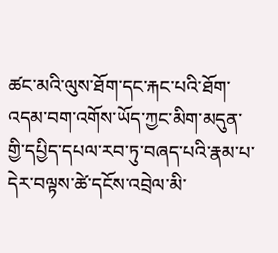ཚང་མའི་ལུས་ཐོག་དང་རྐང་པའི་ཐོག་འདམ་བག་འགོས་ཡོད་ཀྱང་མིག་མདུན་གྱི་དཔྱིད་དཔལ་རབ་ཏུ་བཞད་པའི་རྣམ་པ་དེར་བལྟས་ཚེ་དངོས་འབྲེལ་མི་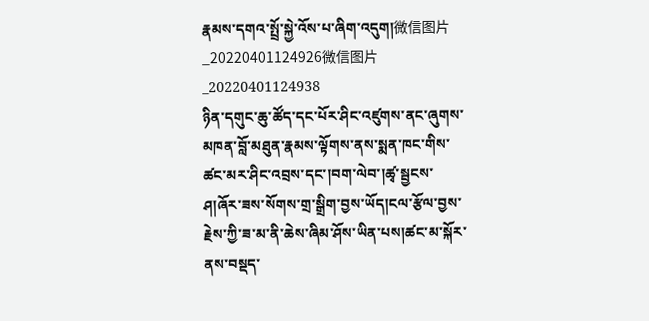རྣམས་དགའ་སྤྲོ་སྐྱེ་འོས་པ་ཞིག་འདུག།微信图片_20220401124926微信图片_20220401124938
ཉིན་དགུང་ཆུ་ཚོད་དང་པོར་ཤིང་འཛུགས་ནང་ཞུགས་མཁན་བློ་མཐུན་རྣམས་ལྟོགས་ནས་སྨན་ཁང་གིས་ཚང་མར་ཤིང་འབྲས་དང་།བག་ལེབ་།ཚྭ་སྦྱངས་ཤ།ཞོར་ཟས་སོགས་གྲ་སྒྲིག་བྱས་ཡོད།ངལ་རྩོལ་བྱས་རྗེས་ཀྱི་ཟ་མ་ནི་ཆེས་ཞིམ་ཤོས་ཡིན་པས།ཚང་མ་སྐོར་ནས་བསྡད་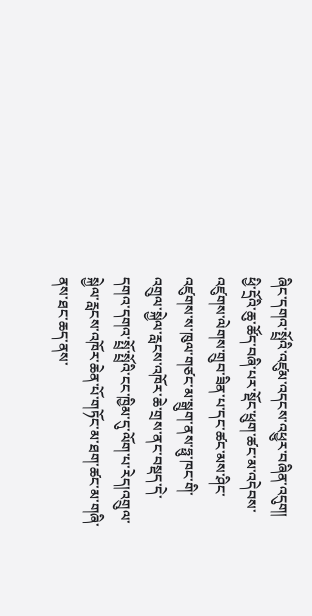ཞིང་དགའ་སྤྲོའི་འཛུམ་འདངས་འཕྱུར་བཞིན་འདུག།
ཕྱི་དྲོའི་ཆུ་ཚོད་བཞི་པར་སྡོང་ཕྲུག་ཚང་མ་འདེབས་འཛུགས་ལེགས་གྲུབ་ཟིན་པ་དང་ཚང་མས་ཤིང་འཛུགས་ས་ཁུལ་གཙང་མ་སྒྲུག་ནས་ཧྥུ་ཁང་གི་འགྲུལ་སྐྱེལ་རླངས་འཁོར་ཆེ་གྲས་ནང་བསྡད་དེ་དགའ་དགའ་སྤྲོ་སྤྲོའི་ངང་ཁྱིམ་དུ་ལོག་པ་རེད།འགྲུལ་སྐྱེལ་རླངས་འཁོར་ཆེན་པོ་གཏོང་མ་ཐག་ཚང་མ་གཞི་ནས་ཐང་ཆད་ནས་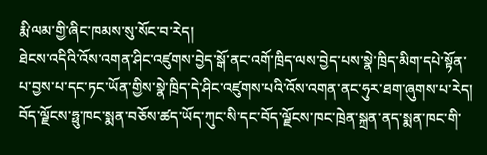རྨི་ལམ་གྱི་ཞིང་ཁམས་སུ་སོང་བ་རེད།
ཐེངས་འདིའི་འོས་འགན་ཤིང་འཛུགས་བྱེད་སྒོ་ནང་འགོ་ཁྲིད་ལས་བྱེད་པས་སྣེ་ཁྲིད་མིག་དཔེ་སྟོན་པ་བྱས་པ་དང་ཏང་ཡོན་གྱིས་སྣེ་ཁྲིད་དེ་ཤིང་འཛུགས་པའི་འོས་འགན་ནང་ཧུར་ཐག་ཞུགས་པ་རེད། བོད་ལྗོངས་ཧྥུ་ཁང་སྨན་བཅོས་ཚད་ཡོད་ཀུང་སི་དང་བོད་ལྗོངས་ཁང་ཁྲེན་སྐྲན་ནད་སྨན་ཁང་གི་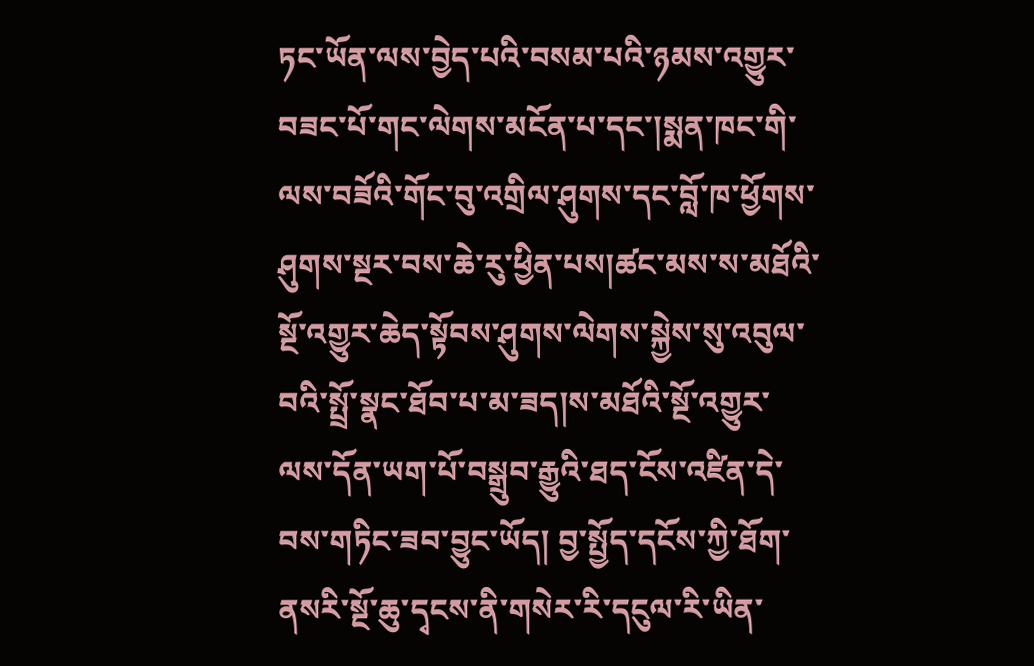ཏང་ཡོན་ལས་བྱེད་པའི་བསམ་པའི་ཉམས་འགྱུར་བཟང་པོ་གང་ལེགས་མངོན་པ་དང་།སྨན་ཁང་གི་ལས་བཟོའི་གོང་བུ་འགྲིལ་ཤུགས་དང་བློ་ཁ་ཕྱོགས་ཤུགས་སྔར་བས་ཆེ་རུ་ཕྱིན་པས།ཚང་མས་ས་མཐོའི་སྔོ་འགྱུར་ཆེད་སྟོབས་ཤུགས་ལེགས་སྐྱེས་སུ་འབུལ་བའི་སྤྲོ་སྣང་ཐོབ་པ་མ་ཟད།ས་མཐོའི་སྔོ་འགྱུར་ལས་དོན་ཡག་པོ་བསྒྲུབ་རྒྱུའི་ཐད་ངོས་འཛིན་དེ་བས་གཏིང་ཟབ་བྱུང་ཡོད། བྱ་སྤྱོད་དངོས་ཀྱི་ཐོག་ནསརི་སྔོ་ཆུ་དྭངས་ནི་གསེར་རི་དངུལ་རི་ཡིན་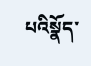པའིསྣོད་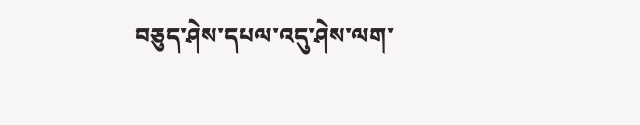བཅུད་ཤེས་དཔལ་འདུ་ཤེས་ལག་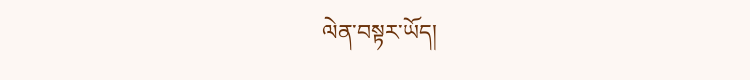ལེན་བསྟར་ཡོད།